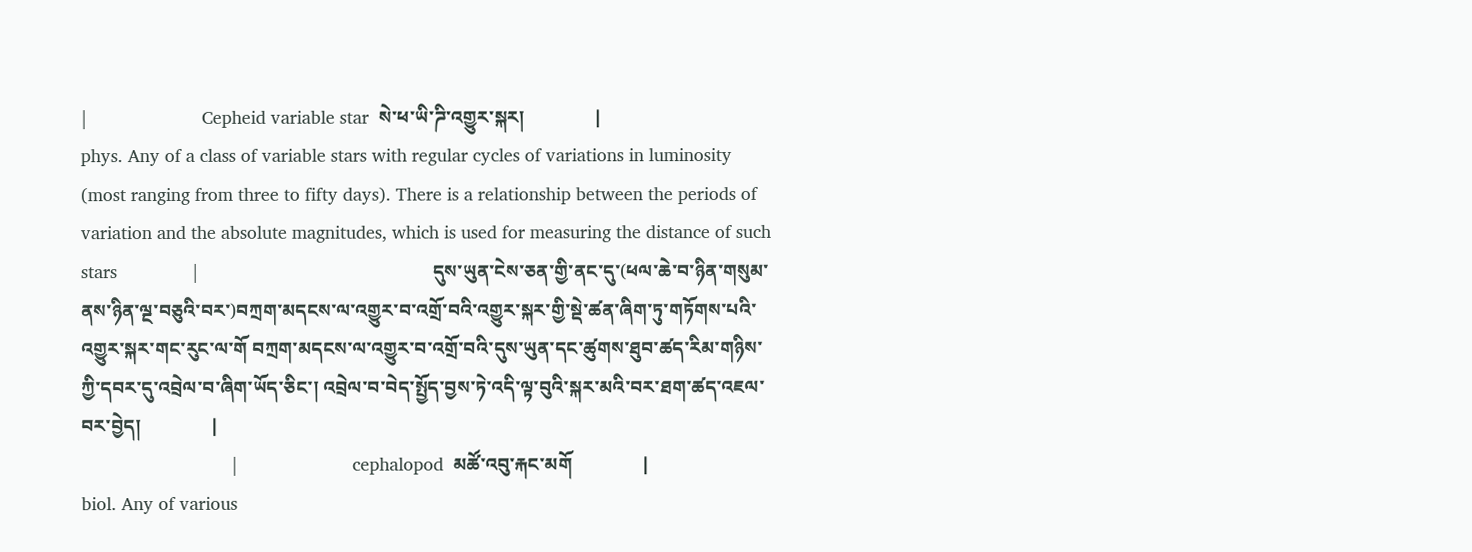|                       Cepheid variable star  སེ་ཕ་ཡི་ཌི་འགྱུར་སྐར།               |                                               phys. Any of a class of variable stars with regular cycles of variations in luminosity (most ranging from three to fifty days). There is a relationship between the periods of variation and the absolute magnitudes, which is used for measuring the distance of such stars               |                                               དུས་ཡུན་ངེས་ཅན་གྱི་ནང་དུ་(ཕལ་ཆེ་བ་ཉིན་གསུམ་ནས་ཉིན་ལྔ་བཅུའི་བར་)བཀྲག་མདངས་ལ་འགྱུར་བ་འགྲོ་བའི་འགྱུར་སྐར་གྱི་སྡེ་ཚན་ཞིག་ཏུ་གཏོགས་པའི་འགྱུར་སྐར་གང་རུང་ལ་གོ བཀྲག་མདངས་ལ་འགྱུར་བ་འགྲོ་བའི་དུས་ཡུན་དང་ཚུགས་ཐུབ་ཚད་རིམ་གཉིས་ཀྱི་དབར་དུ་འབྲེལ་བ་ཞིག་ཡོད་ཅིང་། འབྲེལ་བ་བེད་སྤྱོད་བྱས་ཏེ་འདི་ལྟ་བུའི་སྐར་མའི་བར་ཐག་ཚད་འཇལ་བར་བྱེད།               |
                              |                       cephalopod  མཚོ་འབུ་རྐང་མགོ               |                                               biol. Any of various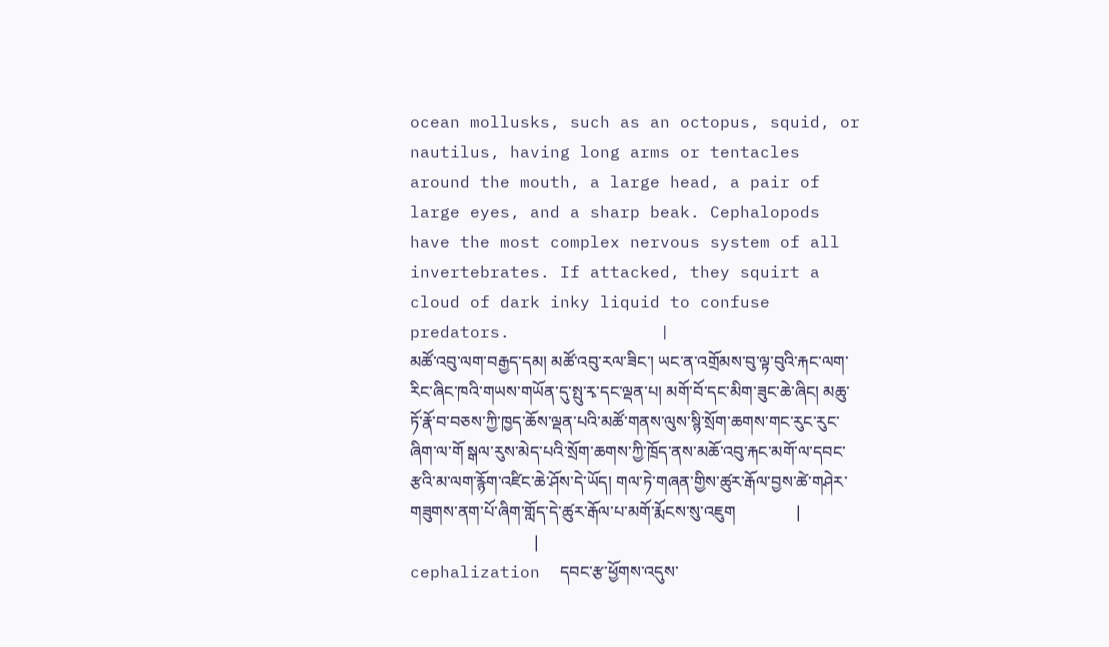ocean mollusks, such as an octopus, squid, or nautilus, having long arms or tentacles around the mouth, a large head, a pair of large eyes, and a sharp beak. Cephalopods have the most complex nervous system of all invertebrates. If attacked, they squirt a cloud of dark inky liquid to confuse predators.               |                                               མཚོ་འབུ་ལག་བརྒྱད་དམ། མཚོ་འབུ་རལ་ཟིང་། ཡང་ན་འགྲོམས་བུ་ལྟ་བུའི་རྐང་ལག་རིང་ཞིང་ཁའི་གཡས་གཡོན་དུ་སྤུ་རྭ་དང་ལྡན་པ། མགོ་བོ་དང་མིག་ཟུང་ཆེ་ཞིང། མཆུ་ཏོ་རྣོ་བ་བཅས་ཀྱི་ཁྱད་ཆོས་ལྡན་པའི་མཚོ་གནས་ལུས་སྙི་སྲོག་ཆགས་གང་རུང་རུང་ཞིག་ལ་གོ སྒལ་རུས་མེད་པའི་སྲོག་ཆགས་ཀྱི་ཁྲོད་ནས་མཆོ་འབུ་རྐང་མགོ་ལ་དབང་རྩའི་མ་ལག་རྙོག་འཛིང་ཆེ་ཤོས་དེ་ཡོད། གལ་ཏེ་གཞན་གྱིས་ཚུར་རྒོལ་བྱས་ཚེ་གཤེར་གཟུགས་ནག་པོ་ཞིག་གློད་དེ་ཚུར་རྒོལ་པ་མགོ་རྨོངས་སུ་འཇུག               |
                              |                       cephalization  དབང་རྩ་ཕྱོགས་འདུས་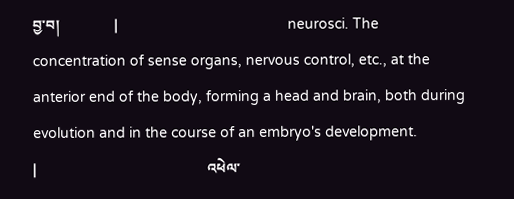བྱ་བ།               |                                               neurosci. The concentration of sense organs, nervous control, etc., at the anterior end of the body, forming a head and brain, both during evolution and in the course of an embryo's development.               |                                               འཕེལ་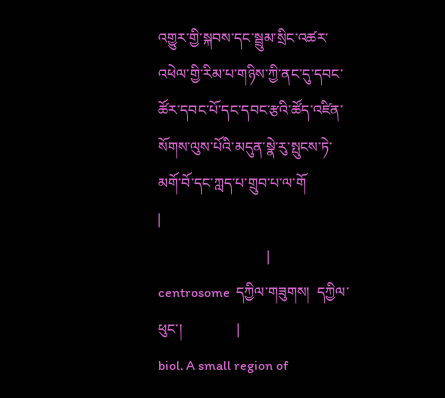འགྱུར་གྱི་སྐབས་དང་སྦྲུམ་སྲིང་འཚར་འཕེལ་གྱི་རིམ་པ་གཉིས་ཀྱི་ནང་དུ་དབང་ཚོར་དབང་པོ་དང་དབང་རྩའི་ཚོད་འཛིན་སོགས་ལུས་པོའི་མདུན་སྣེ་རུ་སྤུངས་ཏེ་མགོ་བོ་དང་ཀླད་པ་གྲུབ་པ་ལ་གོ               |
                              |                       centrosome  དཀྱིལ་གཟུགས།  དཀྱིལ་ཕུང་།               |                                               biol. A small region of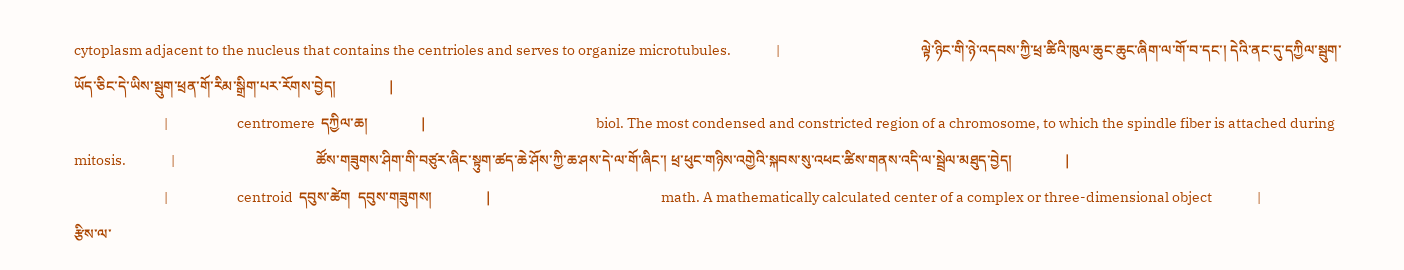cytoplasm adjacent to the nucleus that contains the centrioles and serves to organize microtubules.               |                                               ལྟེ་ཉིང་གི་ཉེ་འདབས་ཀྱི་ཕྲ་ཚིའི་ཁུལ་ཆུང་ཆུང་ཞིག་ལ་གོ་བ་དང་། དེའི་ནང་དུ་དཀྱིལ་སྦུག་ཡོད་ཅིང་དེ་ཡིས་སྦུག་ཕྲན་གོ་རིམ་སྒྲིག་པར་རོགས་བྱེད།               |
                              |                       centromere  དཀྱིལ་ཆ།               |                                               biol. The most condensed and constricted region of a chromosome, to which the spindle fiber is attached during mitosis.               |                                               ཚོས་གཟུགས་ཤིག་གི་བཙུར་ཞིང་སྟུག་ཚད་ཆེ་ཤོས་ཀྱི་ཆ་ཤས་དེ་ལ་གོ་ཞིང་། ཕྲ་ཕུང་གཉིས་འགྱེའི་སྐབས་སུ་འཕང་ཚིས་གནས་འདི་ལ་སྦྲེལ་མཐུད་བྱེད།               |
                              |                       centroid  དབུས་ཚེག  དབུས་གཟུགས།               |                                               math. A mathematically calculated center of a complex or three-dimensional object               |                                               རྩིས་ལ་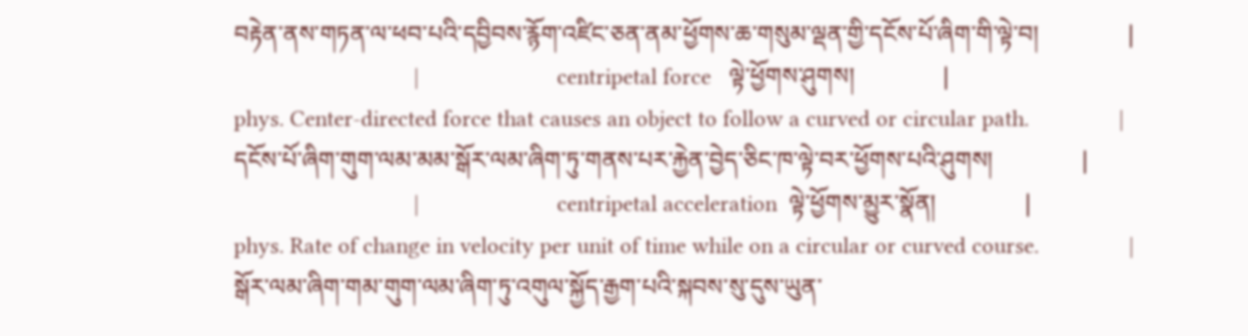བརྟེན་ནས་གཏན་ལ་ཕབ་པའི་དབྱིབས་རྙོག་འཛིང་ཅན་ནམ་ཕྱོགས་ཆ་གསུམ་ལྡན་གྱི་དངོས་པོ་ཞིག་གི་ལྟེ་བ།               |
                              |                       centripetal force   ལྟེ་ཕྱོགས་ཤུགས།               |                                               phys. Center-directed force that causes an object to follow a curved or circular path.               |                                               དངོས་པོ་ཞིག་གུག་ལམ་མམ་སྒོར་ལམ་ཞིག་ཏུ་གནས་པར་རྐྱེན་བྱེད་ཅིང་ཁ་ལྟེ་བར་ཕྱོགས་པའི་ཤུགས།               |
                              |                       centripetal acceleration  ལྟེ་ཕྱོགས་མྱུར་སྣོན།               |                                               phys. Rate of change in velocity per unit of time while on a circular or curved course.               |                                               སྒོར་ལམ་ཞིག་གམ་གུག་ལམ་ཞིག་ཏུ་འགུལ་སྐྱོད་རྒྱག་པའི་སྐབས་སུ་དུས་ཡུན་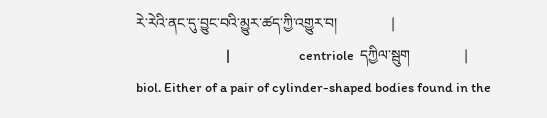རེ་རེའི་ནང་དུ་བྱུང་བའི་མྱུར་ཚད་ཀྱི་འགྱུར་བ།               |
                              |                       centriole  དཀྱིལ་སྦུག               |                                               biol. Either of a pair of cylinder-shaped bodies found in the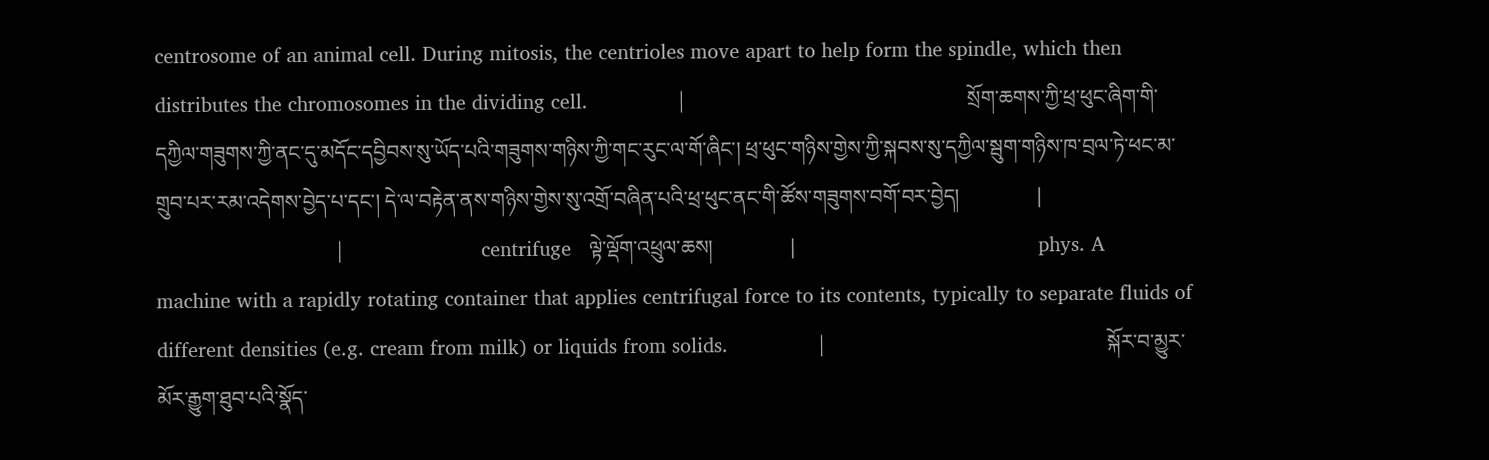centrosome of an animal cell. During mitosis, the centrioles move apart to help form the spindle, which then distributes the chromosomes in the dividing cell.               |                                               སྲོག་ཆགས་ཀྱི་ཕྲ་ཕུང་ཞིག་གི་དཀྱིལ་གཟུགས་ཀྱི་ནང་དུ་མདོང་དབྱིབས་སུ་ཡོད་པའི་གཟུགས་གཉིས་ཀྱི་གང་རུང་ལ་གོ་ཞིང་། ཕྲ་ཕུང་གཉིས་གྱེས་ཀྱི་སྐབས་སུ་དཀྱིལ་སྦུག་གཉིས་ཁ་བྲལ་ཏེ་ཕང་མ་གྲུབ་པར་རམ་འདེགས་བྱེད་པ་དང་། དེ་ལ་བརྟེན་ནས་གཉིས་གྱེས་སུ་འགྲོ་བཞིན་པའི་ཕྲ་ཕུང་ནང་གི་ཚོས་གཟུགས་བགོ་བར་བྱེད།               |
                              |                       centrifuge   ལྟེ་ལྡོག་འཕྲུལ་ཆས།               |                                               phys. A machine with a rapidly rotating container that applies centrifugal force to its contents, typically to separate fluids of different densities (e.g. cream from milk) or liquids from solids.               |                                               སྐོར་བ་མྱུར་མོར་རྒྱུག་ཐུབ་པའི་སྣོད་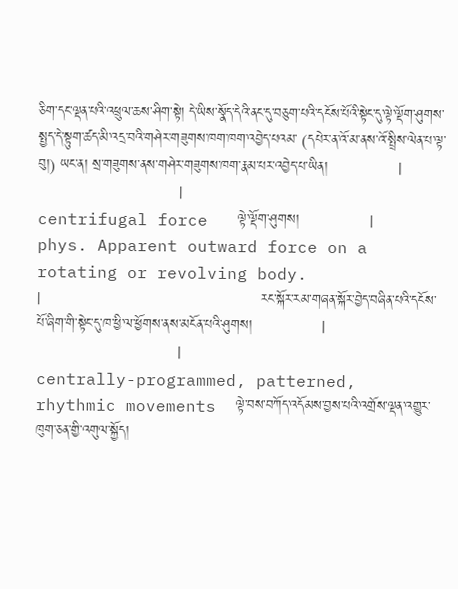ཅིག་དང་ལྡན་པའི་འཕྲུལ་ཆས་ཤིག་སྟེ། དེ་ཡིས་སྣོད་དེའི་ནང་དུ་བཅུག་པའི་དངོས་པོའི་སྟེང་དུ་ལྟེ་ལྡོག་ཤུགས་སྤྱད་དེ་སྟུག་ཚད་མི་འདྲ་བའི་གཤེར་གཟུགས་ཁག་ཁག་འབྱེད་པའམ་ (དཔེར་ན་འོ་མ་ནས་འོ་སྤྲིས་ལེན་པ་ལྟ་བུ།) ཡང་ན། སྲ་གཟུགས་ནས་གཤེར་གཟུགས་ཁག་རྣམ་པར་འབྱེད་པ་ཡིན།               |
                              |                       centrifugal force   ལྟེ་ལྡོག་ཤུགས།               |                                               phys. Apparent outward force on a rotating or revolving body.               |                                               རང་སྐོར་རམ་གཞན་སྐོར་བྱེད་བཞིན་པའི་དངོས་པོ་ཞིག་གི་སྟེང་དུ་ཁ་ཕྱི་ལ་ཕྱོགས་ནས་མངོན་པའི་ཤུགས།               |
                              |                       centrally-programmed, patterned, rhythmic movements  ལྟེ་བས་བཀོད་འདོམས་བྱས་པའི་འགྲོས་ལྡན་འགྱུར་ཁུག་ཅན་གྱི་འགུལ་སྐྱོད།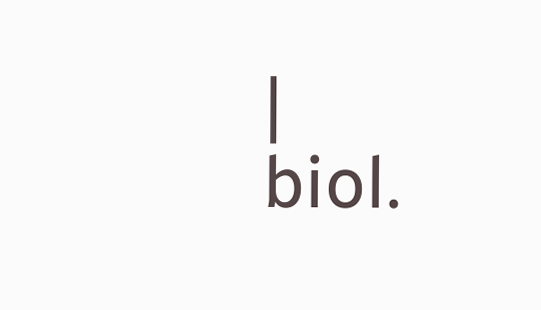|                                               biol.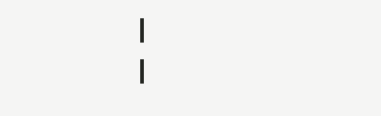|                                                              |